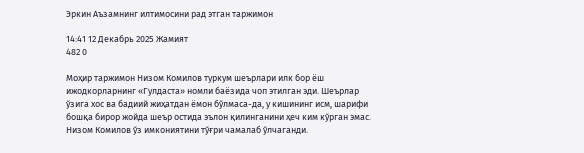Эркин Аъзамнинг илтимосини рад этган таржимон

14:41 12 Декабрь 2025 Жамият
482 0

Моҳир таржимон Низом Комилов туркум шеърлари илк бор ёш ижодкорларнинг «Гулдаста» номли баёзида чоп этилган эди. Шеърлар ўзига хос ва бадиий жиҳатдан ёмон бўлмаса-да, у кишининг исм, шарифи бошқа бирор жойда шеър остида эълон қилинганини ҳеч ким кўрган эмас. Низом Комилов ўз имкониятини тўғри чамалаб ўлчаганди.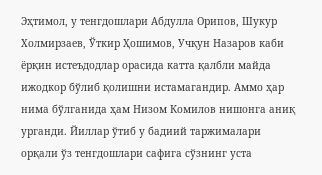Эҳтимол, у тенгдошлари Абдулла Орипов, Шукур Холмирзаев, Ўткир Ҳошимов, Учқун Назаров каби ёрқин истеъдодлар орасида катта қалбли майда ижодкор бўлиб қолишни истамагандир. Аммо ҳар нима бўлганида ҳам Низом Комилов нишонга аниқ урганди. Йиллар ўтиб у бадиий таржималари орқали ўз тенгдошлари сафига сўзнинг уста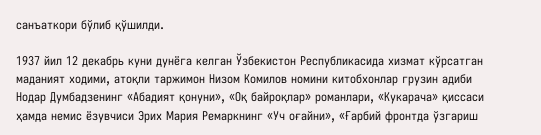санъаткори бўлиб қўшилди.

1937 йил 12 декабрь куни дунёга келган Ўзбекистон Республикасида хизмат кўрсатган маданият ходими, атоқли таржимон Низом Комилов номини китобхонлар грузин адиби Нодар Думбадзенинг «Абадият қонуни», «Оқ байроқлар» романлари, «Кукарача» қиссаси ҳамда немис ёзувчиси Эрих Мария Ремаркнинг «Уч оғайни», «Ғарбий фронтда ўзгариш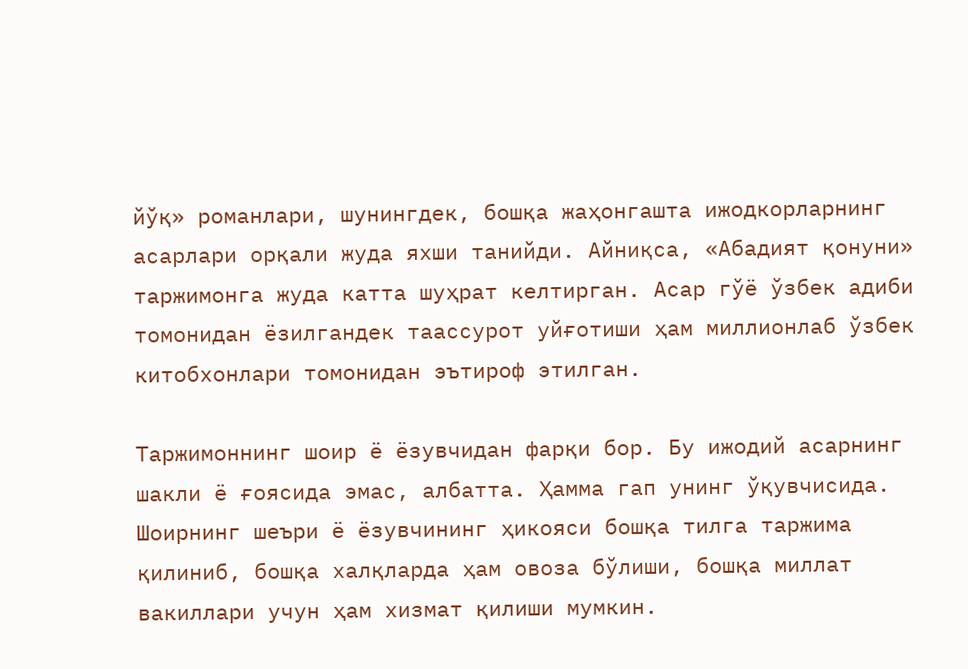йўқ» романлари, шунингдек, бошқа жаҳонгашта ижодкорларнинг асарлари орқали жуда яхши танийди. Айниқса, «Абадият қонуни» таржимонга жуда катта шуҳрат келтирган. Асар гўё ўзбек адиби томонидан ёзилгандек таассурот уйғотиши ҳам миллионлаб ўзбек китобхонлари томонидан эътироф этилган.

Таржимоннинг шоир ё ёзувчидан фарқи бор. Бу ижодий асарнинг шакли ё ғоясида эмас, албатта. Ҳамма гап унинг ўқувчисида. Шоирнинг шеъри ё ёзувчининг ҳикояси бошқа тилга таржима қилиниб, бошқа халқларда ҳам овоза бўлиши, бошқа миллат вакиллари учун ҳам хизмат қилиши мумкин.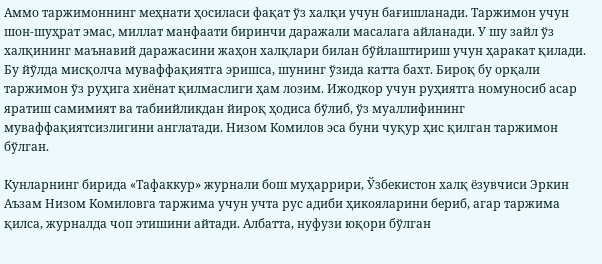Аммо таржимоннинг меҳнати ҳосиласи фақат ўз халқи учун бағишланади. Таржимон учун шон-шуҳрат эмас, миллат манфаати биринчи даражали масалага айланади. У шу зайл ўз халқининг маънавий даражасини жаҳон халқлари билан бўйлаштириш учун ҳаракат қилади. Бу йўлда мисқолча муваффақиятга эришса, шунинг ўзида катта бахт. Бироқ бу орқали таржимон ўз руҳига хиёнат қилмаслиги ҳам лозим. Ижодкор учун руҳиятга номуносиб асар яратиш самимият ва табиийликдан йироқ ҳодиса бўлиб, ўз муаллифининг муваффақиятсизлигини англатади. Низом Комилов эса буни чуқур ҳис қилган таржимон бўлган.

Кунларнинг бирида «Тафаккур» журнали бош муҳаррири, Ўзбекистон халқ ёзувчиси Эркин Аъзам Низом Комиловга таржима учун учта рус адиби ҳикояларини бериб, агар таржима қилса, журналда чоп этишини айтади. Албатта, нуфузи юқори бўлган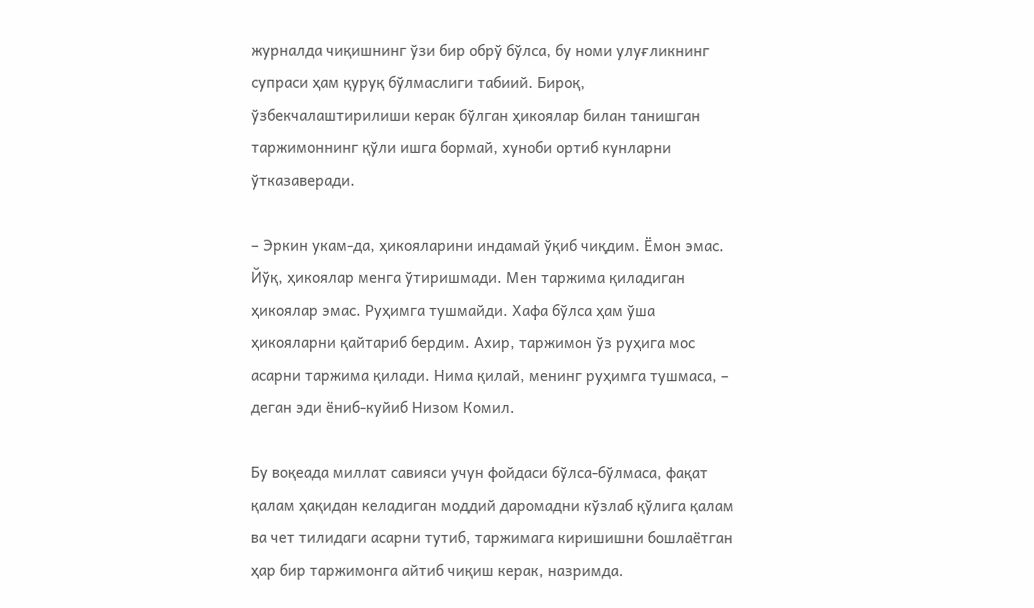журналда чиқишнинг ўзи бир обрў бўлса, бу номи улуғликнинг супраси ҳам қуруқ бўлмаслиги табиий. Бироқ, ўзбекчалаштирилиши керак бўлган ҳикоялар билан танишган таржимоннинг қўли ишга бормай, хуноби ортиб кунларни ўтказаверади.

– Эркин укам-да, ҳикояларини индамай ўқиб чиқдим. Ёмон эмас. Йўқ, ҳикоялар менга ўтиришмади. Мен таржима қиладиган ҳикоялар эмас. Руҳимга тушмайди. Хафа бўлса ҳам ўша ҳикояларни қайтариб бердим. Ахир, таржимон ўз руҳига мос асарни таржима қилади. Нима қилай, менинг руҳимга тушмаса, – деган эди ёниб-куйиб Низом Комил.

Бу воқеада миллат савияси учун фойдаси бўлса-бўлмаса, фақат қалам ҳақидан келадиган моддий даромадни кўзлаб қўлига қалам ва чет тилидаги асарни тутиб, таржимага киришишни бошлаётган ҳар бир таржимонга айтиб чиқиш керак, назримда.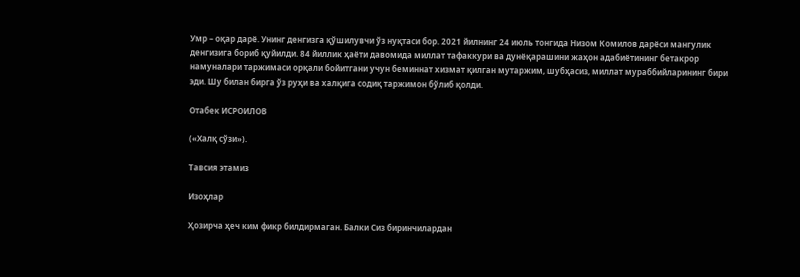Умр – оқар дарё. Унинг денгизга қўшилувчи ўз нуқтаси бор. 2021 йилнинг 24 июль тонгида Низом Комилов дарёси мангулик денгизига бориб қуйилди. 84 йиллик ҳаёти давомида миллат тафаккури ва дунёқарашини жаҳон адабиётининг бетакрор намуналари таржимаси орқали бойитгани учун беминнат хизмат қилган мутаржим, шубҳасиз, миллат мураббийларининг бири эди. Шу билан бирга ўз руҳи ва халқига содиқ таржимон бўлиб қолди.

Отабек ИСРОИЛОВ

(«Халқ сўзи»).

Тавсия этамиз

Изоҳлар

Ҳозирча ҳеч ким фикр билдирмаган. Балки Сиз биринчилардан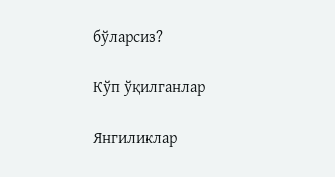бўларсиз?

Кўп ўқилганлар

Янгиликлар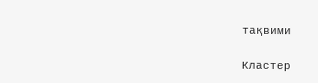тақвими

Кластер